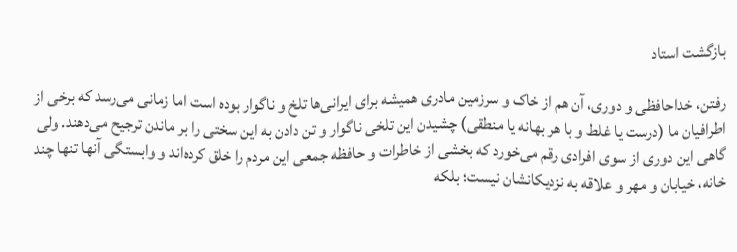بازگشت استاد

رفتن، خداحافظی و دوری، آن هم از خاک و سرزمین مادری همیشه برای ایرانی‌ها تلخ و ناگوار بوده است اما زمانی می‌رسد که برخی از اطرافیان ما (درست یا غلط و با هر بهانه یا منطقی) چشیدن این تلخی ناگوار و تن دادن به این سختی را بر ماندن ترجیح می‌دهند. ولی گاهی این دوری از سوی افرادی رقم می‌خورد که بخشی از خاطرات و حافظه جمعی این مردم را خلق کرده‌اند و وابستگی آنها تنها چند خانه، خیابان و مهر و علاقه به نزدیکانشان نیست؛ بلکه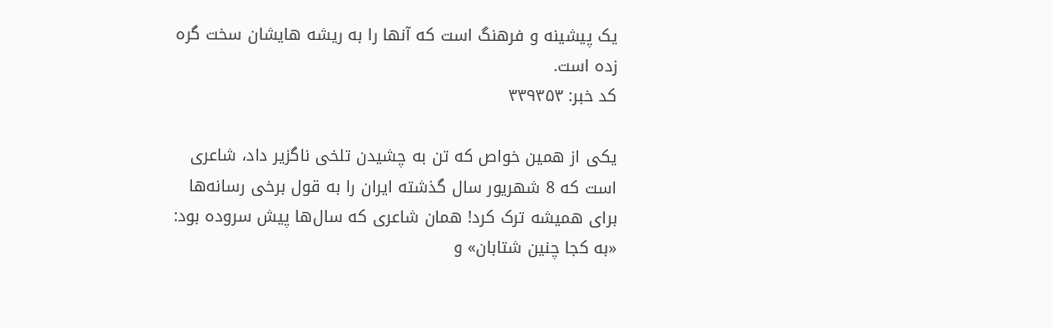یک پیشینه و فرهنگ است که آنها را به ریشه هایشان سخت گره زده است.
کد خبر: ۳۳۹۳۵۳

یکی از همین خواص که تن به چشیدن تلخی ناگزیر داد، شاعری است که 8 شهریور سال گذشته ایران را به قول برخی رسانه‌ها برای همیشه ترک کرد! همان شاعری که سال‌ها پیش سروده بود: «به کجا چنین شتابان» و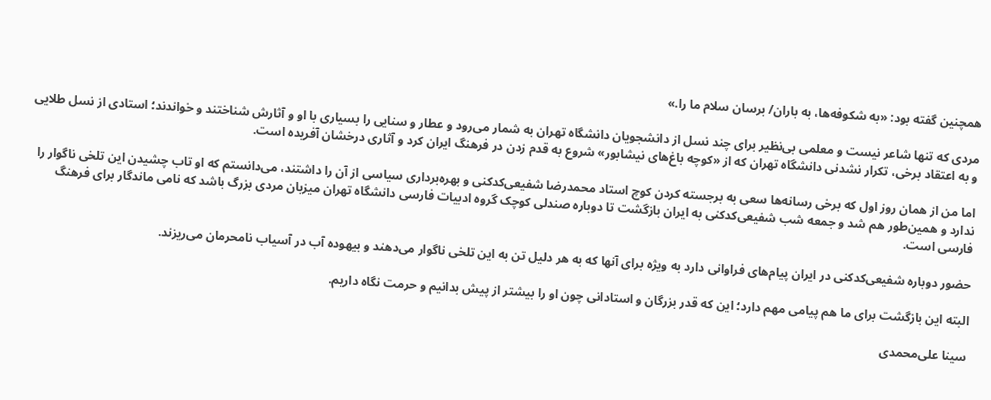همچنین گفته بود: «به شکوفه‌ها، به باران/ برسان سلام ما را.»

مردی که تنها شاعر نیست و معلمی بی‌نظیر برای چند نسل از دانشجویان دانشگاه تهران به شمار می‌رود و عطار و سنایی را بسیاری با او و آثارش شناختند و خواندند؛ استادی از نسل طلایی و به اعتقاد برخی، تکرار نشدنی دانشگاه تهران که از «کوچه باغ‌های نیشابور» شروع به قدم زدن در فرهنگ ایران کرد و آثاری درخشان آفریده است.

اما من از همان روز اول که برخی رسانه‌ها سعی به برجسته کردن کوچ استاد محمدرضا شفیعی‌کدکنی و بهره‌برداری سیاسی از آن را داشتند، می‌دانستم که او تاب چشیدن این تلخی ناگوار را ندارد و همین‌طور هم شد و جمعه شب شفیعی‌کدکنی به ایران بازگشت تا دوباره صندلی کوچک گروه ادبیات فارسی دانشگاه تهران میزبان مردی بزرگ باشد که نامی ماندگار برای فرهنگ فارسی است.

حضور دوباره شفیعی‌کدکنی در ایران پیام‌های فراوانی دارد به ویژه برای آنها که به هر دلیل تن به این تلخی ناگوار می‌دهند و بیهوده آب در آسیاب نامحرمان می‌ریزند.

البته این بازگشت برای ما هم پیامی مهم دارد؛ این که قدر بزرگان و استادانی چون او را بیشتر از پیش بدانیم و حرمت نگاه داریم.

سینا علی‌محمدی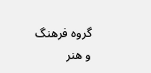گروه فرهنگ و هنر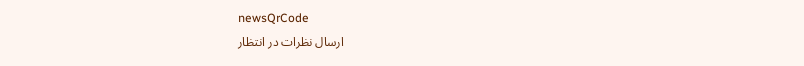newsQrCode
ارسال نظرات در انتظار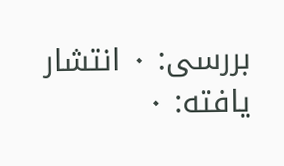بررسی: ۰ انتشار یافته: ۰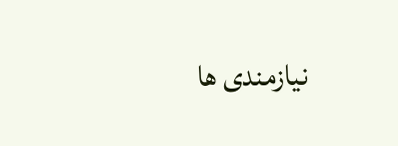نیازمندی ها